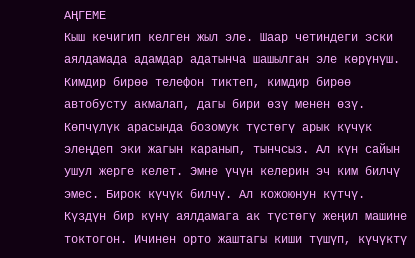АҢГЕМЕ
Кыш кечигип келген жыл эле. Шаар четиндеги эски аялдамада адамдар адатынча шашылган эле көрүнүш. Кимдир бирөө телефон тиктеп, кимдир бирөө автобусту акмалап, дагы бири өзү менен өзү.
Көпчүлүк арасында бозомук түстөгү арык күчүк элеңдеп эки жагын каранып, тынчсыз. Ал күн сайын ушул жерге келет. Эмне үчүн келерин эч ким билчү эмес. Бирок күчүк билчү. Ал кожоюнун күтчү.
Күздүн бир күнү аялдамага ак түстөгү жеңил машине токтогон. Ичинен орто жаштагы киши түшүп, күчүктү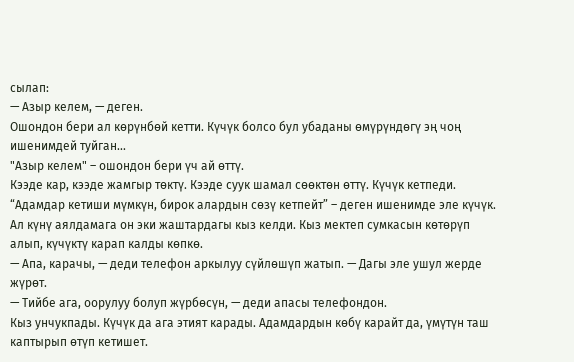сылап:
— Азыр келем, — деген.
Ошондон бери ал көрүнбөй кетти. Күчүк болсо бул убаданы өмүрүндөгү эң чоң ишенимдей туйган...
"Азыр келем" – ошондон бери үч ай өттү.
Кээде кар, кээде жамгыр төктү. Кээде суук шамал сөөктөн өттү. Күчүк кетпеди. “Адамдар кетиши мүмкүн, бирок алардын сөзү кетпейт” – деген ишенимде эле күчүк.
Ал күнү аялдамага он эки жаштардагы кыз келди. Кыз мектеп сумкасын көтөрүп алып, күчүктү карап калды көпкө.
— Апа, карачы, — деди телефон аркылуу сүйлөшүп жатып. — Дагы эле ушул жерде жүрөт.
— Тийбе ага, оорулуу болуп жүрбөсүн, — деди апасы телефондон.
Кыз унчукпады. Күчүк да ага этият карады. Адамдардын көбү карайт да, үмүтүн таш каптырып өтүп кетишет.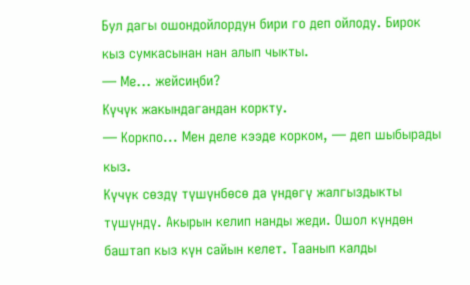Бул дагы ошондойлордун бири го деп ойлоду. Бирок кыз сумкасынан нан алып чыкты.
— Ме... жейсиңби?
Күчүк жакындагандан коркту.
— Коркпо... Мен деле кээде корком, — деп шыбырады кыз.
Күчүк сөздү түшүнбөсө да үндөгү жалгыздыкты түшүндү. Акырын келип нанды жеди. Ошол күндөн баштап кыз күн сайын келет. Таанып калды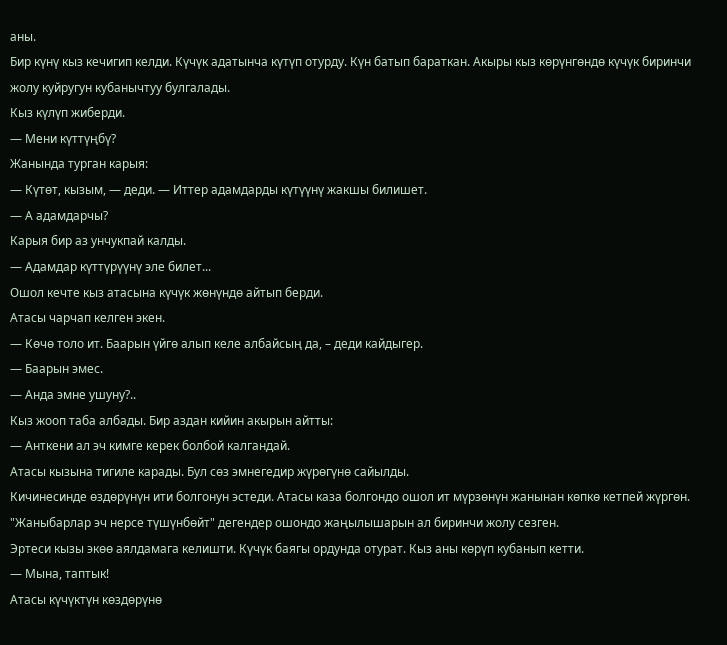аны.
Бир күнү кыз кечигип келди. Күчүк адатынча күтүп отурду. Күн батып бараткан. Акыры кыз көрүнгөндө күчүк биринчи жолу куйругун кубанычтуу булгалады.
Кыз күлүп жиберди.
— Мени күттүңбү?
Жанында турган карыя:
— Күтөт, кызым, — деди. — Иттер адамдарды күтүүнү жакшы билишет.
— А адамдарчы?
Карыя бир аз унчукпай калды.
— Адамдар күттүрүүнү эле билет...
Ошол кечте кыз атасына күчүк жөнүндө айтып берди.
Атасы чарчап келген экен.
— Көчө толо ит. Баарын үйгө алып келе албайсың да, – деди кайдыгер.
— Баарын эмес.
— Анда эмне ушуну?..
Кыз жооп таба албады. Бир аздан кийин акырын айтты:
— Анткени ал эч кимге керек болбой калгандай.
Атасы кызына тигиле карады. Бул сөз эмнегедир жүрөгүнө сайылды.
Кичинесинде өздөрүнүн ити болгонун эстеди. Атасы каза болгондо ошол ит мүрзөнүн жанынан көпкө кетпей жүргөн. "Жаныбарлар эч нерсе түшүнбөйт" дегендер ошондо жаңылышарын ал биринчи жолу сезген.
Эртеси кызы экөө аялдамага келишти. Күчүк баягы ордунда отурат. Кыз аны көрүп кубанып кетти.
— Мына, таптык!
Атасы күчүктүн көздөрүнө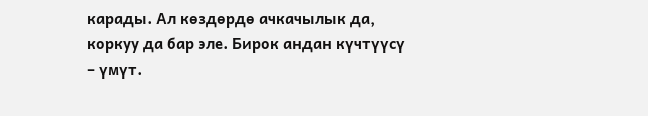карады. Ал көздөрдө ачкачылык да, коркуу да бар эле. Бирок андан күчтүүсү – үмүт.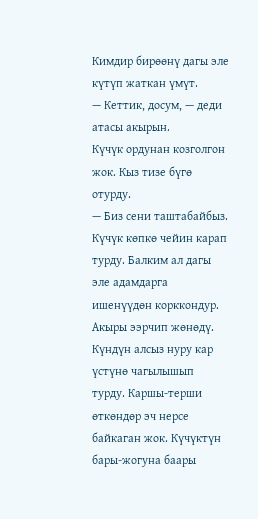Кимдир бирөөнү дагы эле күтүп жаткан үмүт.
— Кеттик, досум, — деди атасы акырын.
Күчүк ордунан козголгон жок. Кыз тизе бүгө отурду.
— Биз сени таштабайбыз.
Күчүк көпкө чейин карап турду. Балким ал дагы эле адамдарга ишенүүдөн корккондур.
Акыры ээрчип жөнөдү.
Күндүн алсыз нуру кар үстүнө чагылышып турду. Каршы-терши өткөндөр эч нерсе байкаган жок. Күчүктүн бары-жогуна баары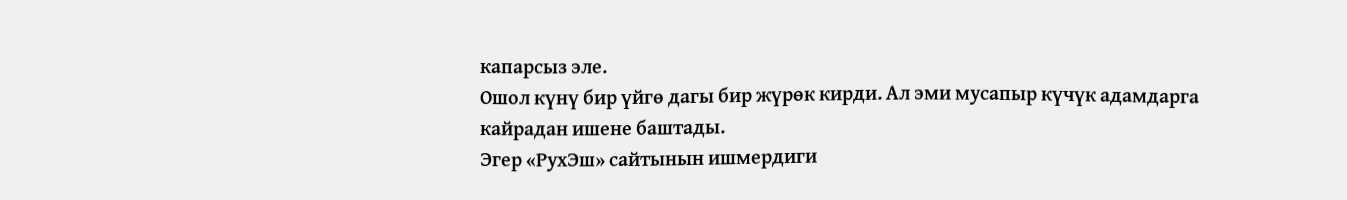капарсыз эле.
Ошол күнү бир үйгө дагы бир жүрөк кирди. Ал эми мусапыр күчүк адамдарга кайрадан ишене баштады.
Эгер «РухЭш» сайтынын ишмердиги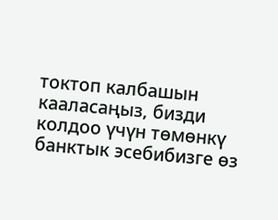токтоп калбашын кааласаңыз, бизди колдоо үчүн төмөнкү банктык эсебибизге өз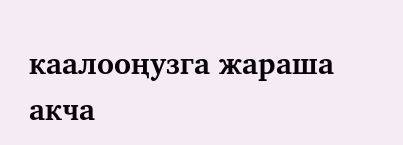каалооңузга жараша акча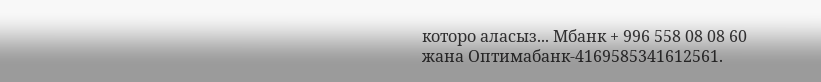которо аласыз... Мбанк + 996 558 08 08 60 жана Оптимабанк-4169585341612561.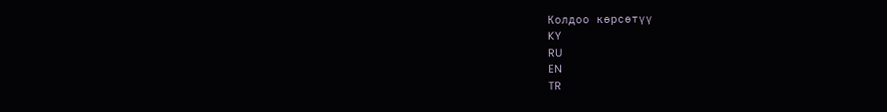Колдоо көрсөтүү
KY
RU
EN
TR